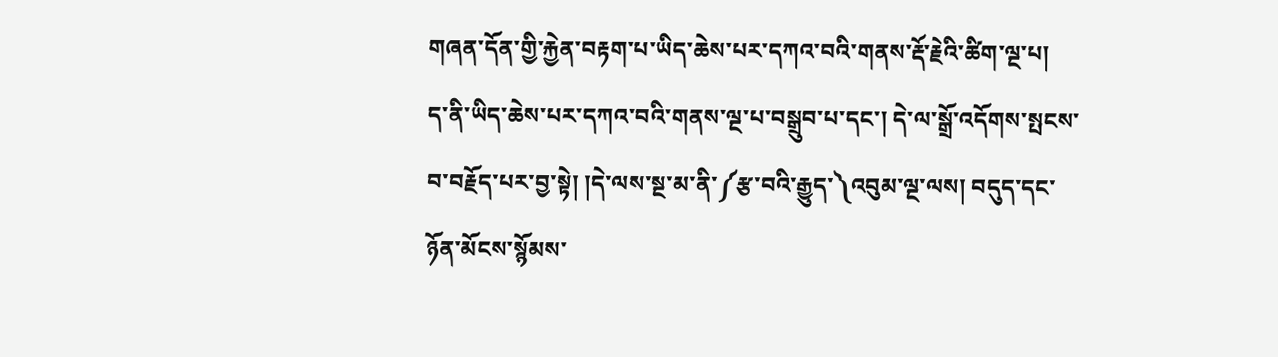གཞན་དོན་གྱི་རྐྱེན་བརྟག་པ་ཡིད་ཆེས་པར་དཀའ་བའི་གནས་རྡོ་རྗེའི་ཚིག་ལྔ་པ།
ད་ནི་ཡིད་ཆེས་པར་དཀའ་བའི་གནས་ལྔ་པ་བསྒྲུབ་པ་དང་། དེ་ལ་སྒྲོ་འདོགས་སྤངས་བ་བརྗོད་པར་བྱ་སྟེ། །དེ་ལས་སྔ་མ་ནི་༼རྩ་བའི་རྒྱུད་༽འབུམ་ལྔ་ལས། བདུད་དང་ཉོན་མོངས་སྙོམས་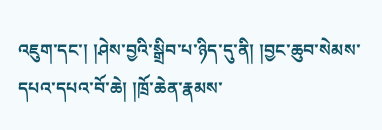འཇུག་དང་། །ཤེས་བྱའི་སྒྲིབ་པ་ཉིད་དུ་ནི། །བྱང་ཆུབ་སེམས་དཔའ་དཔའ་བོ་ཆེ། །ཁྲོ་ཆེན་རྣམས་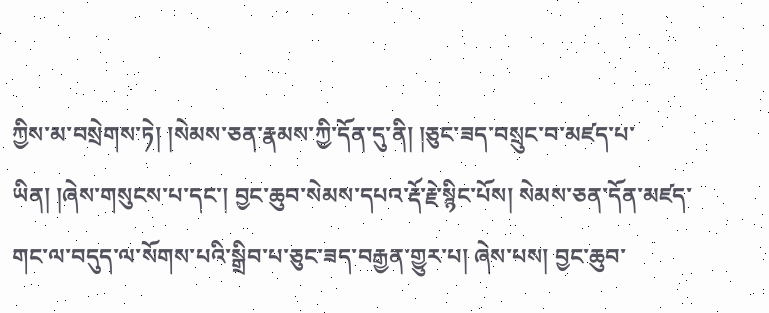ཀྱིས་མ་བསྲེགས་ཏེ། །སེམས་ཅན་རྣམས་ཀྱི་དོན་དུ་ནི། །ཅུང་ཟད་བསྲུང་བ་མཛད་པ་ཡིན། །ཞེས་གསུངས་པ་དང་། བྱང་ཆུབ་སེམས་དཔའ་རྡོ་རྗེ་སྙིང་པོས། སེམས་ཅན་དོན་མཛད་གང་ལ་བདུད་ལ་སོགས་པའི་སྒྲིབ་པ་ཅུང་ཟད་བརྒྱན་གྱུར་པ། ཞེས་པས། བྱང་ཆུབ་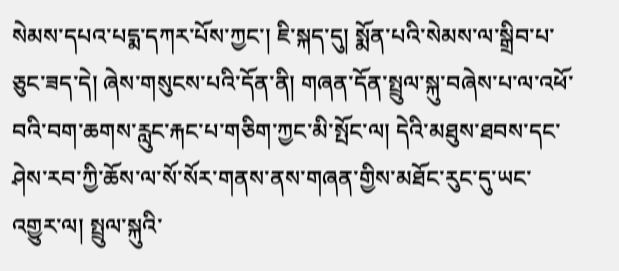སེམས་དཔའ་པདྨ་དཀར་པོས་ཀྱང་། ཇི་སྐད་དུ། སྨོན་པའི་སེམས་ལ་སྒྲིབ་པ་ཅུང་ཟད་དེ། ཞེས་གསུངས་པའི་དོན་ནི། གཞན་དོན་སྤྲུལ་སྐུ་བཞེས་པ་ལ་འཕོ་བའི་བག་ཆགས་རླུང་རྐང་པ་གཅིག་ཀྱང་མི་སྤོང་ལ། དེའི་མཐུས་ཐབས་དང་ཤེས་རབ་ཀྱི་ཆོས་ལ་སོ་སོར་གནས་ནས་གཞན་གྱིས་མཐོང་རུང་དུ་ཡང་འགྱུར་ལ། སྤྲུལ་སྐུའི་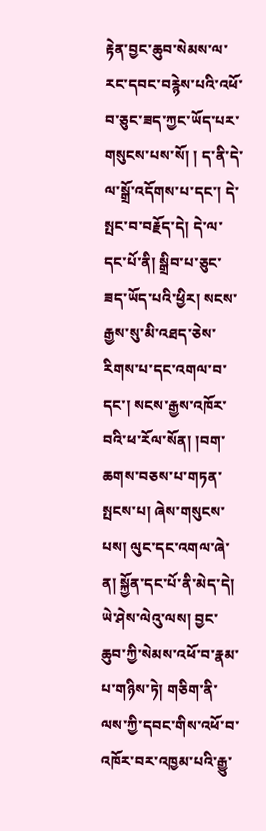རྟེན་བྱང་ཆུབ་སེམས་ལ་རང་དབང་བརྙེས་པའི་འཕོ་བ་ཅུང་ཟད་ཀྱང་ཡོད་པར་གསུངས་པས་སོ། ། ད་ནི་དེ་ལ་སྒྲོ་འདོགས་པ་དང་། དེ་སྤང་བ་བརྗོད་དེ། དེ་ལ་དང་པོ་ནི། སྒྲིབ་པ་ཅུང་ཟད་ཡོད་པའི་ཕྱིར། སངས་རྒྱས་སུ་མི་འཐད་ཅེས་རིགས་པ་དང་འགལ་བ་དང་། སངས་རྒྱས་འཁོར་བའི་ཕ་རོལ་སོན། །བག་ཆགས་བཅས་པ་གཏན་སྤངས་པ། ཞེས་གསུངས་པས། ལུང་དང་འགལ་ཞེ་ན། སྐྱོན་དང་པོ་ནི་མེད་དེ། ཡེ་ཤེས་ལེའུ་ལས། བྱང་ཆུབ་ཀྱི་སེམས་འཕོ་བ་རྣམ་པ་གཉིས་ཏེ། གཅིག་ནི་ལས་ཀྱི་དབང་གིས་འཕོ་བ་འཁོར་བར་འཁྱམ་པའི་རྒྱུ་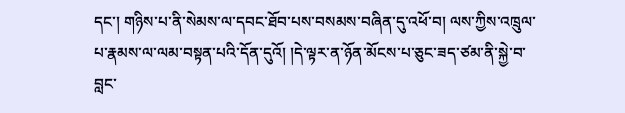དང་། གཉིས་པ་ནི་སེམས་ལ་དབང་ཐོབ་པས་བསམས་བཞིན་དུ་འཕོ་བ། ལས་ཀྱིས་འཁྲུལ་པ་རྣམས་ལ་ལམ་བསྟན་པའི་དོན་དུའོ། །དེ་ལྟར་ན་ཉོན་མོངས་པ་ཅུང་ཟད་ཙམ་ནི་སྐྱེ་བ་བླང་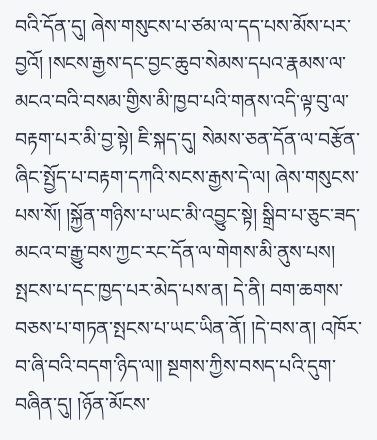བའི་དོན་དུ། ཞེས་གསུངས་པ་ཙམ་ལ་དད་པས་མོས་པར་བྱའོ། །སངས་རྒྱས་དང་བྱང་ཆུབ་སེམས་དཔའ་རྣམས་ལ་མངའ་བའི་བསམ་གྱིས་མི་ཁྱབ་པའི་གནས་འདི་ལྟ་བུ་ལ་བརྟག་པར་མི་བྱ་སྟེ། ཇི་སྐད་དུ། སེམས་ཅན་དོན་ལ་བརྩོན་ཞིང་སྤྱོད་པ་བརྟག་དཀའི་སངས་རྒྱས་དེ་ལ། ཞེས་གསུངས་པས་སོ། །སྐྱོན་གཉིས་པ་ཡང་མི་འབྱུང་སྟེ། སྒྲིབ་པ་ཅུང་ཟད་མངའ་བ་རྒྱུ་བས་ཀྱང་རང་དོན་ལ་གེགས་མི་ནུས་པས། སྤངས་པ་དང་ཁྱད་པར་མེད་པས་ན། དེ་ནི། བག་ཆགས་བཅས་པ་གཏན་སྤངས་པ་ཡང་ཡིན་ནོ། །དེ་བས་ན། འཁོར་བ་ཞི་བའི་བདག་ཉིད་ལ༎ སྔགས་ཀྱིས་བསད་པའི་དུག་བཞིན་དུ། །ཉོན་མོངས་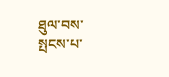ཐུལ་བས་སྤངས་པ་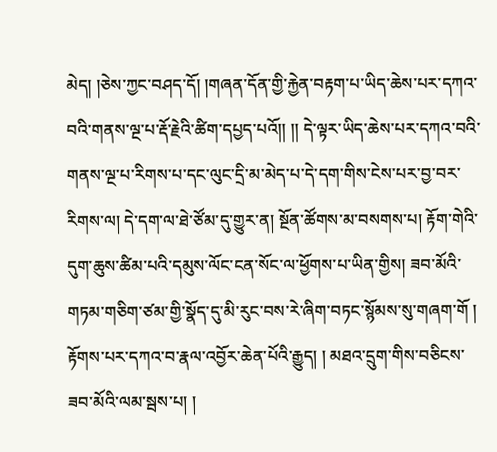མེད། །ཅེས་ཀྱང་བཤད་དོ། །གཞན་དོན་གྱི་རྐྱེན་བརྟག་པ་ཡིད་ཆེས་པར་དཀའ་བའི་གནས་ལྔ་པ་རྡོ་རྗེའི་ཚིག་དཔྱད་པའོ།། །། དེ་ལྟར་ཡིད་ཆེས་པར་དཀའ་བའི་གནས་ལྔ་པ་རིགས་པ་དང་ལུང་དྲི་མ་མེད་པ་དེ་དག་གིས་ངེས་པར་བྱ་བར་རིགས་ལ། དེ་དག་ལ་ཐེ་ཙོམ་དུ་གྱུར་ན། སྔོན་ཚོགས་མ་བསགས་པ། རྟོག་གེའི་དུག་ཆུས་ཚིམ་པའི་དམུས་ལོང་ངན་སོང་ལ་ཕྱོགས་པ་ཡིན་གྱིས། ཟབ་མོའི་གཏམ་གཅིག་ཙམ་གྱི་སྣོད་དུ་མི་རུང་བས་རེ་ཞིག་བཏང་སྙོམས་སུ་གཞག་གོ །
རྟོགས་པར་དཀའ་བ་རྣལ་འབྱོར་ཆེན་པོའི་རྒྱུད། ། མཐའ་དྲུག་གིས་བཅིངས་ཟབ་མོའི་ལམ་སྦས་པ། །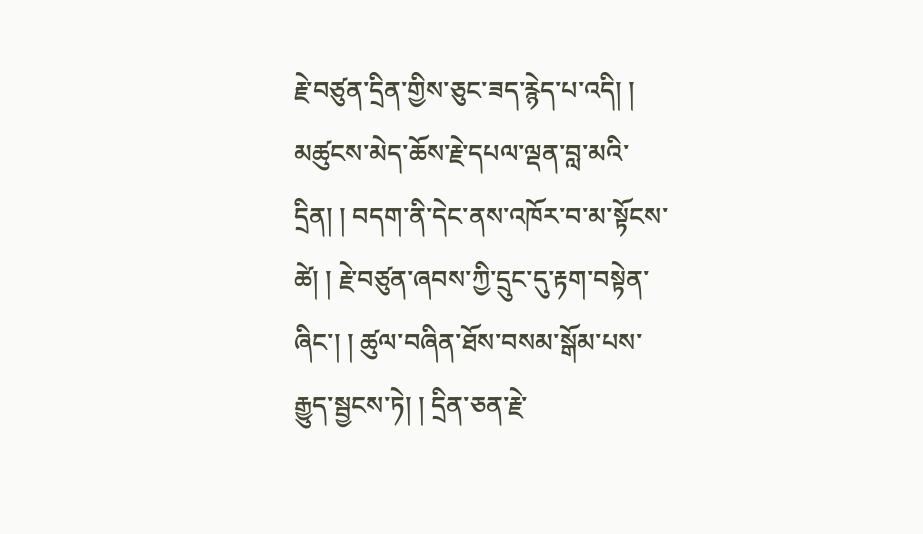རྗེ་བཙུན་དྲིན་གྱིས་ཅུང་ཟད་རྙེད་པ་འདི། ། མཚུངས་མེད་ཆོས་རྗེ་དཔལ་ལྡན་བླ་མའི་དྲིན། ། བདག་ནི་དེང་ནས་འཁོར་བ་མ་སྟོངས་ཚེ། ། རྗེ་བཙུན་ཞབས་ཀྱི་དྲུང་དུ་རྟག་བསྟེན་ཞིང་། ། ཚུལ་བཞིན་ཐོས་བསམ་སྒོམ་པས་རྒྱུད་སྦྱངས་ཏེ། ། དྲིན་ཅན་རྗེ་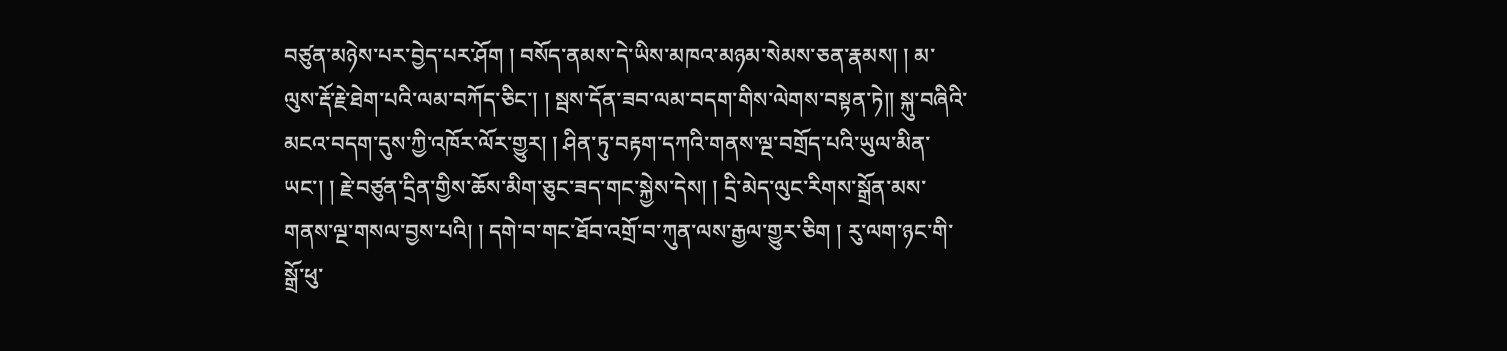བཙུན་མཉེས་པར་བྱེད་པར་ཤོག ། བསོད་ནམས་དེ་ཡིས་མཁའ་མཉམ་སེམས་ཅན་རྣམས། ། མ་ལུས་རྡོ་རྗེ་ཐེག་པའི་ལམ་བཀོད་ཅིང་། ། སྦས་དོན་ཟབ་ལམ་བདག་གིས་ལེགས་བསྟན་ཏེ༎ སྐུ་བཞིའི་མངའ་བདག་དུས་ཀྱི་འཁོར་ལོར་གྱུར། ། ཤིན་ཏུ་བརྟག་དཀའི་གནས་ལྔ་བགྲོད་པའི་ཡུལ་མིན་ཡང་། ། རྗེ་བཙུན་དྲིན་གྱིས་ཆོས་མིག་ཅུང་ཟད་གང་སྐྱེས་དེས། ། དྲི་མེད་ལུང་རིགས་སྒྲོན་མས་གནས་ལྔ་གསལ་བྱས་པའི། ། དགེ་བ་གང་ཐོབ་འགྲོ་བ་ཀུན་ལས་རྒྱལ་གྱུར་ཅིག ། རུ་ལག་ཉང་གི་སྒྲོ་ཕུ་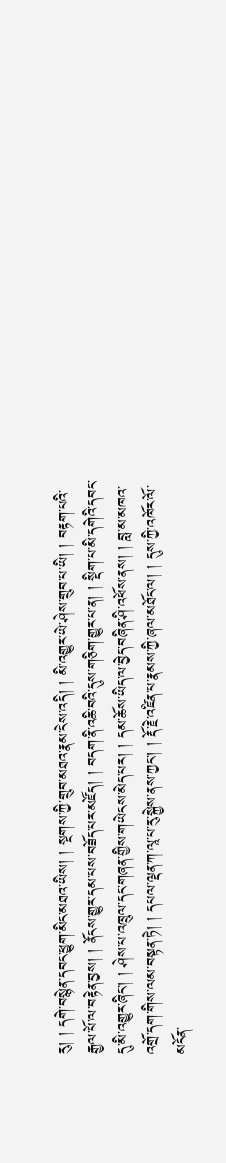རུ། ། དགེ་བསྙེན་དབང་ཕྱུག་མིང་མཐའ་ཡིས། ། སྔགས་ཀྱི་གྲུབ་མཐའ་རྣམ་ངེས་འདི། ། མི་འགྱུར་ཡེ་ཤེས་གྲུབ་པ་ཡི། ། བརྟག་པའི་རྒྱལ་པོ་ལ་བརྟེན་བྱས། ། ནོངས་གྱུར་དམ་པས་བཟོད་པར་མཛོད། ། བདག་ནི་འཆི་བའི་དུས་གཅིག་གྱུར་པ་ན། ། སྡིག་པ་མི་དགེའི་དབང་དུ་མི་འགྱུར་ཞིང་། ། ཤེས་པ་འཁྲུལ་དང་གཞན་གྱིས་གཡེངས་མེད་པར། ། དམ་ཆོས་ཡིད་ལ་བྱེད་བཞིན་ཤི་འཕོས་ནས། ། བླ་མ་མཁའ་འགྲོ་དག་གིས་ལམ་བསྟན་ཏེ། ། དཔལ་ལྡན་ཀ་ལཱ་པ་རུ་སྐྱེས་ནས་ཀྱང་། ། རྡོ་རྗེ་འཛིན་པ་རྣམས་ཀྱི་ཞལ་མཐོང་ལ། ། དུས་ཀྱི་འཁོར་ལོ་མངོན་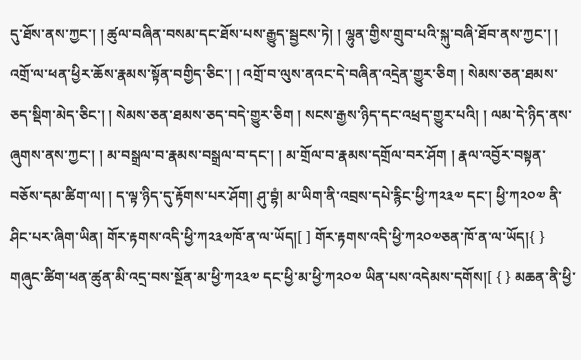དུ་ཐོས་ནས་ཀྱང་། ། ཚུལ་བཞིན་བསམ་དང་ཐོས་པས་རྒྱུད་སྦྱངས་ཏེ། ། ལྷུན་གྱིས་གྲུབ་པའི་སྐུ་བཞི་ཐོབ་ནས་ཀྱང་། ། འགྲོ་ལ་ཕན་ཕྱིར་ཆོས་རྣམས་སྟོན་བགྱིད་ཅིང་། ། འགྲོ་བ་ལུས་ནའང་དེ་བཞིན་འདྲེན་གྱུར་ཅིག ། སེམས་ཅན་ཐམས་ཅད་སྡིག་མེད་ཅིང་། ། སེམས་ཅན་ཐམས་ཅད་བདེ་གྱུར་ཅིག ། སངས་རྒྱས་ཉིད་དང་འཕྲད་གྱུར་པའི། ། ལམ་དེ་ཉིད་ནས་ཞུགས་ནས་ཀྱང་། ། མ་བསྒྲལ་བ་རྣམས་བསྒྲལ་བ་དང་། ། མ་གྲོལ་བ་རྣམས་དགྲོལ་བར་ཤོག ། རྣལ་འབྱོར་བསྟན་བཅོས་དམ་ཚིག་ལ། ། ད་ལྟ་ཉིད་དུ་རྟོགས་པར་ཤོག། ཤུ་བྷཾ། མ་ཡིག་ནི་འབྲས་དཔེ་རྙིང་ཕྱི་ཀ༢༣༧ དང་། ཕྱི་ཀ༢༠༧ ནི་ཤིང་པར་ཞིག་ཡིན། གོར་རྟགས་འདི་ཕྱི་ཀ༢༣༧ཁོ་ན་ལ་ཡོད།[ ] གོར་རྟགས་འདི་ཕྱི་ཀ༢༠༧ཅན་ཁོ་ན་ལ་ཡོད།{ } གཞུང་ཚིག་ཕན་ཚུན་མི་འདྲ་བས་སྔོན་མ་ཕྱི་ཀ༢༣༧ དང་ཕྱི་མ་ཕྱི་ཀ༢༠༧ ཡིན་པས་འདེམས་དགོས།[ { } མཆན་ནི་ཕྱི་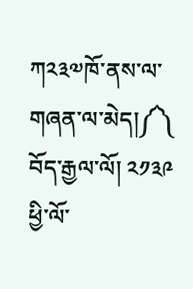ཀ༢༣༧ཁོ་ནས་ལ་གཞན་ལ་མེད།༼༽ བོད་རྒྱལ་ལོ། ༢༡༣༩ ཕྱི་ལོ་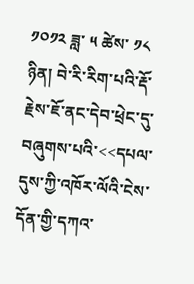༡༠༡༢ ཟླ་ ༥ ཚེས་ ༡༨ ཉིན། བེ་རི་རིག་པའི་རྡོ་རྗེས་ཇོ་ནང་དེབ་ཕྲེང་དུ་བཞུགས་པའི་<<དཔལ་དུས་ཀྱི་འཁོར་ལོའི་ངེས་དོན་གྱི་དཀའ་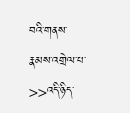བའི་གནས་རྣམས་འགྲེལ་པ་>>འདི་ཉིད་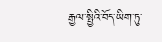རྒྱལ་སྤྱིའི་བོད་ཡིག་ཏུ་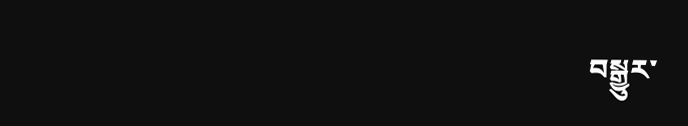བསྒྱུར་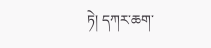ཏེ། དཀར་ཆག་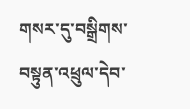གསར་དུ་བསྒྲིགས་བསྟུན་འཕྲུལ་དེབ་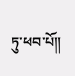ཏུ་ཕབ་པོ༎